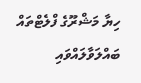ހިޔާ މަޝްރޫގެ ފްލެޓްތައް ބައްލަވާލައްވައި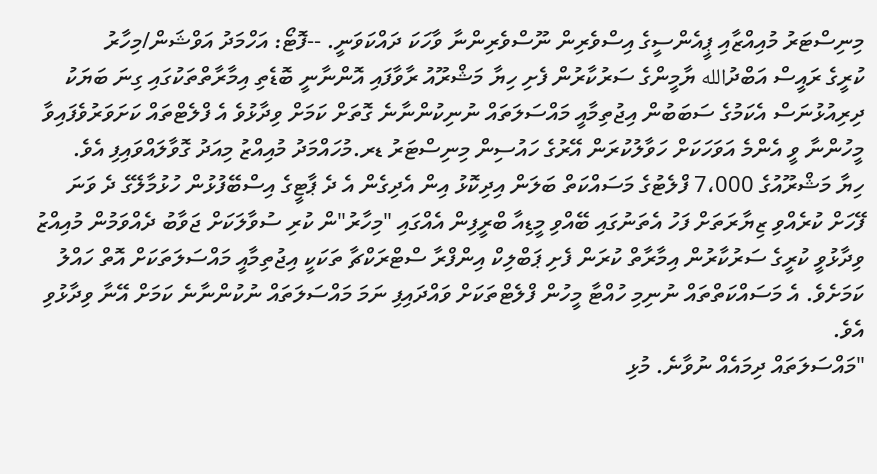މިނިސްޓަރު މުއިއްޒާއި ޕީއެންސީގެ އިސްވެރިން ނޫސްވެރިންނާ ވާހަކަ ދައްކަވަނީ. --ފޮޓޯ: އަހްމަދު އަވްޝަން/މިހާރު
ކުރީގެ ރައީސް އަބްދުالله ޔާމީންގެ ސަރުކާރުން ފެށި ހިޔާ މަޝްރޫއު ރާވާފައި އޮންނާނީ ބޮޑެތި އިމާރާތްތަކުގައި ގިނަ ބަޔަކު ދިރިއުޅުނަސް އެކަމުގެ ސަބަބުން އިޖުތިމާއީ މައްސަލަތައް ނުނިކުންނާނެ ގޮތަށް ކަމަށް ވިދާޅުވެ އެ ފްލެޓްތައް ކަށަވަރުވެފައިވާ މީހުންނާ ވީ އެންމެ އަވަހަކަށް ހަވާލުކުރަން އޭރުގެ ހައުސިން މިނިސްޓަރު ޑރ.މުހައްމަދު މުއިއްޒު މިއަދު ގޮވާލައްވައިފި އެވެ.
ހިޔާ މަޝްރޫއުގެ 7،000 ފްލެޓުގެ މަސައްކަތް ބަލަން އިދިކޮޅު އިން އެދިގެން އެ ދެ ޕާޓީގެ އިސްބޭފުޅުން ހުޅުމާލޭގެ ދެ ވަނަ ފޭހަށް ކުރެއްވި ޒިޔާރަތަށް ފަހު އެތަނުގައި ބޭއްވި މީޑިއާ ބްރީފިން އެއްގައި "މިހާރު"ން ކުރި ސުވާލަކަށް ޖަވާބު ދެއްވަމުން މުއިއްޒު ވިދާޅުވީ ކުރީގެ ސަރުކާރުން އިމާރާތް ކުރަން ފެށި ޕަބްލިކް އިންފްރާ ސްޓްރަކްޗާ ތަކަކީ އިޖުތިމާއީ މައްސަލަތަކަށް އޮތް ހައްލު ކަމަށެވެ. އެ މަސައްކަތްތައް ނުނިމި ހުއްޓާ މީހުން ފްލެޓްތަކަށް ވައްދައިފި ނަމަ މައްސަލަތައް ނުކުންނާނެ ކަމަށް އޭނާ ވިދާޅުވި އެވެ.
"މައްސަލަތައް ދިމައެއް ނުވާނެ. މުޅި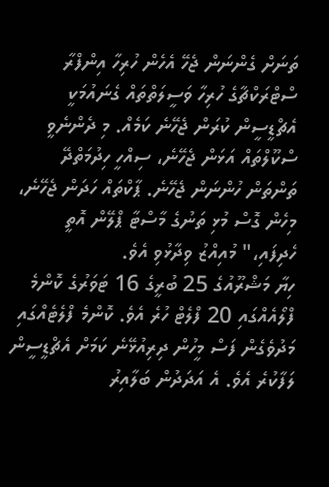ތަނަށް ގެންނަން ޖެހޭ އެހެން ހުރިހާ އިންފްރާ ސްޓްރަކްޗާގެ ހުރިހާ ވަސީލަތްތައް ގެނައުމަކީ އެޗްޑީސީން ކުރަން ޖެހޭނެ ކަމެއް. މި ދެންނެވީ ސްކޫލްތައް އަޅަން ޖެހޭނެ، ސިއްހީ ހިދުމަތްދޭ ތަންތަން ހުންނަން ޖެހޭނެ. ޕާކްތައް ހަދަން ޖެހޭނެ، މިހެން ގޮސް މުޅި ތަނުގެ މާސްޓާ ޕްލޭން އޮތީ ހެދިފައި،" މުއިއްޒު ވިދާޅުވި އެވެ.
ހިޔާ މަޝްރޫއުގެ 25 ބުރީގެ 16 ޓަވަރުގެ ކޮންމެ ފްލޯއެއްގައި 20 ފްލެޓް ހުރެ އެވެ. ކޮންމެ ފްލެޓެއްގައި މަދުވެގެން ފަސް މީހުން ދިރިއުޅޭނެ ކަމަށް އެޗްޑީސީން ލަފާކުރެ އެވެ. އެ އަދަދުން ބަލާއިރު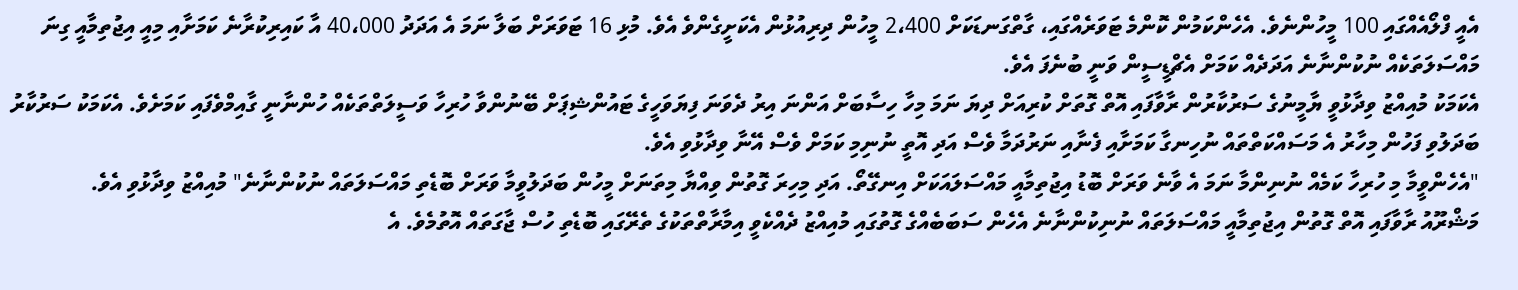އެއީ ފްލޯއެއްގައި 100 މީހުންނެވެ. އެހެންކަމުން ކޮންމެ ޓަވަރެއްގައި، ގާތްގަނޑަކަށް 2،400 މީހުން ދިރިއުޅުން އެކަށީގެންވެ އެވެ. މުޅި 16 ޓަވަރަށް ބަލާ ނަމަ އެ އަދަދު 40،000 އާ ކައިރިކުރާނެ ކަމަށާއި މިއީ އިޖުތިމާއީ ގިނަ މައްސަލަތަކެއް ނުކުންނާނެ އަދަދެއް ކަމަށް އެޗްޑީސީން ވަނީ ބުނެފަ އެވެ.
އެކަމަކު މުއިއްޒު ވިދާޅުވީ ޔާމީނުގެ ސަރުކާރުން ރާވާފައި އޮތް ގޮތަށް ކުރިއަށް ދިޔަ ނަމަ މިހާ ހިސާބަށް އަންނަ އިރު ދެވަނަ ފިޔަވަހީގެ ޓައުންޝިޕަށް ބޭނުންވާ ހުރިހާ ވަސީލަތްތަކެއް ހުންނާނީ ގާއިމްވެފައި ކަމަށެވެ. އެކަމަކު ސަރުކާރު ބަދަލުވި ފަހުން މިހާރު އެ މަސައްކަތްތައް ނުހިނގާ ކަމަށާއި ފެނާއި ނަރުދަމާ ވެސް އަދި އޮތީ ނުނިމި ކަމަށް ވެސް އޭނާ ވިދާޅުވި އެވެ.
"އެހެންވީމާ މި ހުރިހާ ކަމެއް ނުނިންމާ ނަމަ އެ ވާނެ ވަރަށް ބޮޑު އިޖުތިމާއީ މައްސަލައަކަށް އިނގޭތޯ. އަދި މިހިރަ ގޮތުން ވިއްޔާ މިތަނަށް މީހުން ބަދަލުވީމާ ވަރަށް ބޮޑެތި މައްސަލަތައް ނުކުންނާނެ" މުއިއްޒު ވިދާޅުވި އެވެ.
މަޝްރޫއު ރާވާފައި އޮތް ގޮތުން އިޖުތިމާއީ މައްސަލަތައް ނުނިކުންނާނެ އެހެން ސަބަބެއްގެ ގޮތުގައި މުއިއްޒު ދެއްކެވީ އިމާރާތްތަކުގެ ތެރޭގައި ބޮޑެތި ހުސް ޖާގަތައް އޮތުމެވެ. އެ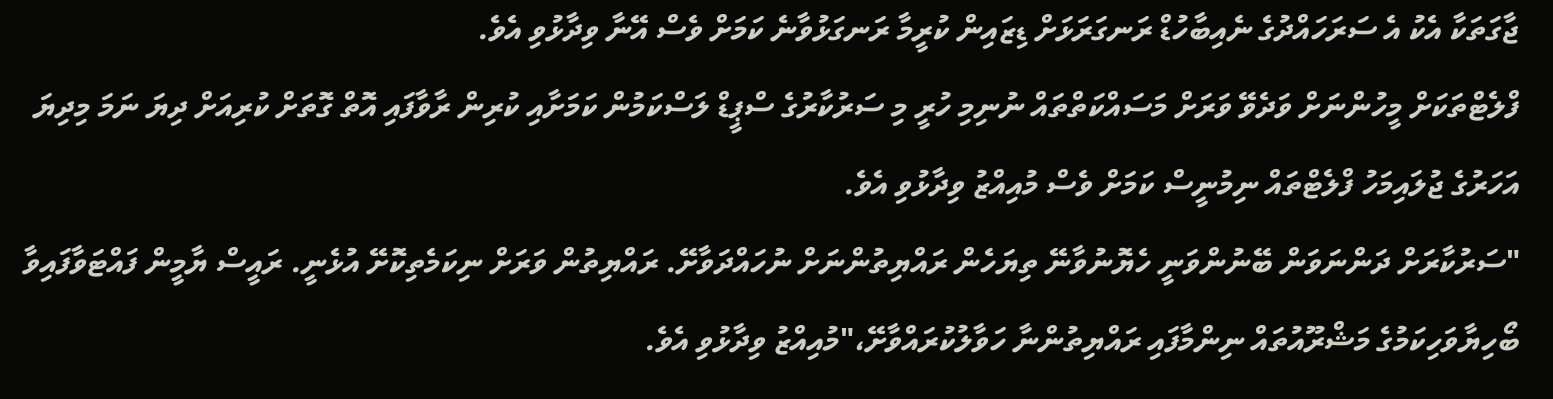ޖާގަތަކާ އެކު އެ ސަރަހައްދުގެ ނެއިބާހުޑް ރަނގަރަޅަށް ޑިޒައިން ކުރީމާ ރަނގަޅުވާނެ ކަމަށް ވެސް އޭނާ ވިދާޅުވި އެވެ.
ފްލެޓްތަކަށް މީހުންނަށް ވަދެވޭ ވަރަށް މަސައްކަތްތައް ނުނިމި ހުރީ މި ސަރުކާރުގެ ސްޕީޑް ލަސްކަމުން ކަމަށާއި ކުރިން ރާވާފައި އޮތް ގޮތަށް ކުރިއަށް ދިޔަ ނަމަ މިދިޔަ އަހަރުގެ ޖުލައިމަހު ފްލެޓްތައް ނިމުނީސް ކަމަށް ވެސް މުއިއްޒު ވިދާޅުވި އެވެ.
"ސަރުކާރަށް ދަންނަވަން ބޭނުންވަނީ ހެޔޮނުވާނޭ ތިޔަހެން ރައްޔިތުންނަށް ނުހައްދަވާށޭ. ރައްޔިތުން ވަރަށް ނިކަމެތިކޮށޭ އުޅެނީ. ރައީސް ޔާމީން ފައްޓަވާފައިވާ ބޯހިޔާވަހިކަމުގެ މަޝްރޫއުތައް ނިންމާފައި ރައްޔިތުންނާ ހަވާލުކުރައްވާށޭ،"މުއިއްޒު ވިދާޅުވި އެވެ.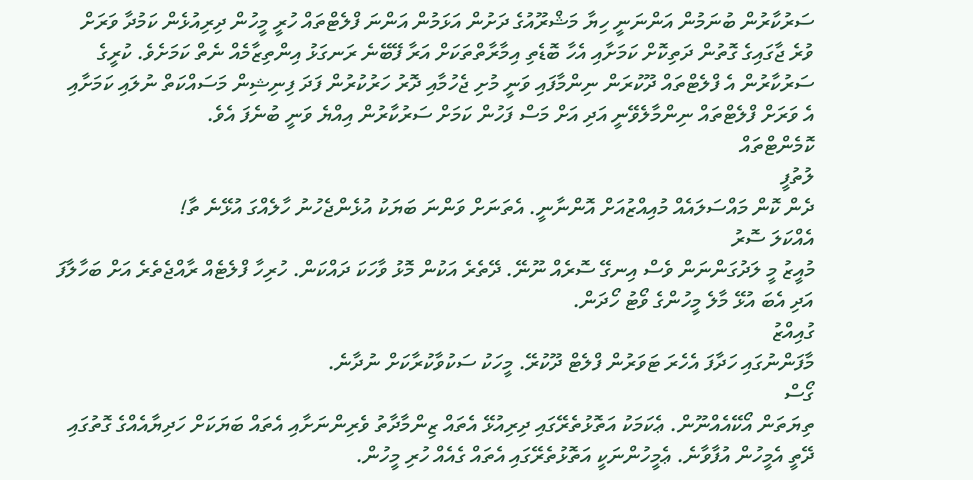ސަރުކާރުން ބުނަމުން އަންނަނީ ހިޔާ މަޝްރޫއުގެ ދަށުން އަޅަމުން އަންނަ ފްލެޓްތައް ހުރީ މީހުން ދިރިއުޅެން ކަމުދާ ވަރަށް ވުރެ ޖާގައިގެ ގޮތުން ދަތިކޮށް ކަމަށާއި އެހާ ބޮޑެތި އިމާރާތްތަކަށް އަރާ ފޭބޭނެ ރަނގަޅު އިންތިޒާމެއް ނެތް ކަމަށެވެ. ކުރީގެ ސަރުކާރުން އެ ފްލެޓްތައް ދޫކުރަން ނިންމާފައި ވަނީ މުށި ޖެހުމާއި ދޮރު ހަރުކުރުން ފަދަ ފިނިޝިން މަސައްކަތް ނުލައި ކަމަށާއި އެ ވަރަށް ފްލެޓްތައް ނިންމާލެވޭނީ އަދި އަށް މަސް ފަހުން ކަމަށް ސަރުކާރުން އިއްޔެ ވަނީ ބުނެފަ އެވެ.
ކޮމެންޓްތައް
ލުތުފީ
ދެން ކޮން މައްސަލައެއް މުއިއްޒުއަށް އޮންނާނީ. އެތަނަށް ވަންނަ ބަޔަކު އުޅެންޖެހުނު ހާލެއްގަ އުޅޭނެ ތާ!
އެއްކަލަ ސޮރު
މުއީޒު މީ ލަދުގަންނަން ވެސް އިނގޭ ސޮރެއް ނޫނޭ. ދޭތެރެ އަކުން މޮޅު ވާހަކަ ދައްކަން. ހުރިހާ ފްލެޓެއް ރާއްޖެތެރެ އަށް ބަހާލާފަ އަދި އެބަ އުޅޭ މާލެ މީހުންގެ ވޯޓު ހޯދަން.
ގުއިއްޒު
މާފަންނުގައި ހަދާފަ އެހެރަ ޓަވަރުން ފްލެޓް ދޫކުރޭ. މީހަކު ސަކުވާކުރާކަށް ނުދާނެ.
ގޯސް
ތިޔަތަން އޯކޭއެއްނޫން. ޢެކަމަކު އަތޮޅުތެރޭގައި ދިރިއުޅޭ އެތައް ޒިންމާދާތު ވެރިންނަށާއި އެތައް ބަޔަކަށް ހަދިޔާއެއްގެ ގޮތުގައި ދޭތީ އެމީހުން އުފާވާނެ. ޢެމީހުންނަކީ އަތޮޅުތެރޭގައި އެތައް ގެއެއް ހުރި މީހުން.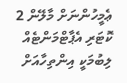ޢެމީހުންނަށް މާލޭން 2 ކޮޓަރި އެޕާޓްމަންޓެއް ލިބުމަކީ އިންތިހާއަށް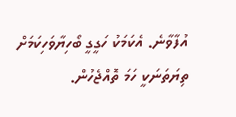އުފާވާނެ. އެކަމަކު ހަގީގީ ބޯހިޔާވަހިކަމަށް ތިޔަތަނަކީ ހަމަ ތޮއްޖެހުން.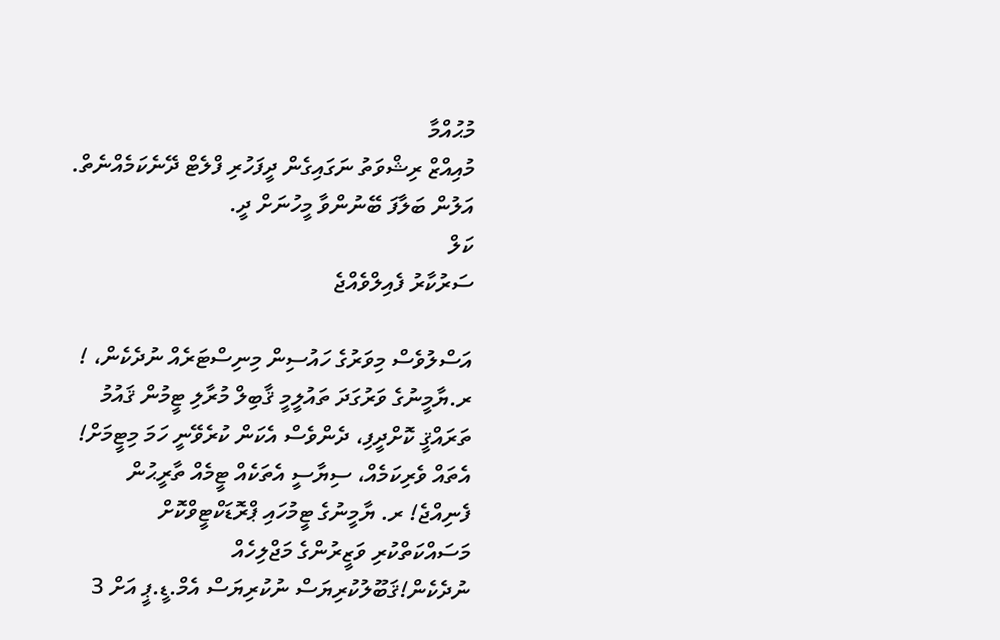މުޙުއްމާ
މުއިއްޒް ރިޝްވަތު ނަގައިގެން ދީފަހުރި ފްލެޓް ދޭނެކަމެއްނެތް. އަލުން ބަލާފަ ބޭނުންވާ މީހުނަށް ދީ.
ކަލް
ސަރުކާރު ފެއިލްވެއްޖެ

އަސްލުވެސް މިވަރުގެ ހައުސިން މިނިސްޓަރެއް ނުދެކެން، ! ރ.ޔާމީނުގެ ވަރުގަދަ ތައުލީމީ ޤާބިލް މުރާލި ޓީމުން ޤައުމު ތަރައްޤީ ކޮށްދީފި، ދެންވެސް އެކަން ކުރެވޭނީ ހަމަ މިޓީމަށް! އެތައް ވެރިކަމެއް، ސިޔާސީ އެތަކެއް ޓީމެއް ތާރީޙުން ފެނިއްޖެ! ރ. ޔާމީނުގެ ޓީމުހައި ޕްރޮޑަކްޓީވްކޮށް މަސައްކަތްކުރި ވަޒީރުންގެ މަޖްލިހެއް ނުދެކެން!ޤަބޫލުކުރިޔަސް ނުކުރިޔަސް އެމް.ޑީ.ޕީ އަށް 3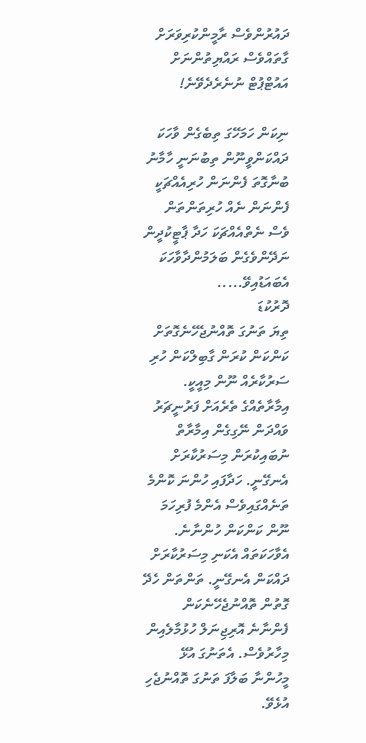ދައުރުންވެސް ރާމީންކުރިވަރަށް ގާތައްވެސް ރައްޔިތުންނަށް އައުޓްޕުޓް ނުނެރެދެވޭނެ!

ނިކަން ހަމަހޭގަ ތިބެގެން ވާހަކަ ދައްކަންވީނޫން ތިބުނަނީ ހާމާނު ބުނާގޮތަ ފެންނަން ހުރިއެއްޗަކީ ފެންނަން ނެއް ހުރިތަންތަން ވެސް ނެތްއެއްޗަކަ ހަދާ ޕާޓީކުދީން ނަދޭންވެގެން ބަލަމުންދާވާހަކަ އެބައަޑުއިވޭ.....
ދޮރުކުޑަ
ތިޔަ ތަނުގަ ތޮއްނުޖެހޭނެގޮތަށް ކަންކަން ކުރަން ގާބިލްކަން ހުރި ސަރުކާރެއް ނޫން މިއީކީ. އިމާރާތެއްގެ ތެރެއަށް ފަރުނީޗަރު ވައްދަން ނޭގިގެން އިމާރާތް ނުބައިކުރަން މިސަރުކާރަށް އެނގޭނީ. ހަދާފައި ހުންނަ ކޮންމެ ތަނެއްގައިވެސް އެންމެ ފުރިހަމަ ނޫން ކަންކަން ހުންނާނެ. އެވާހަކަތައް އެކަނި މިސަރުކާރަށް ދައްކަން އެނގޭނީ. ތަންތަން ހެދޭ ގޮތުން ތޮއްނުޖެހޭނެކަން ފެންނާނެ އޮރިޖިނަލް ހުޅުމާލެއިން މިހާރުވެސް. އެތަނުގަ އުޅޭ މީހުންނާ ބަލާފަ ތަނުގަ ތޮއްނުޖެހި އުޅެވޭ.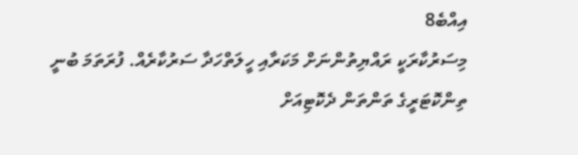އިއްބެ8
މިސަރުކާރަކީ ރައްޔިތުންނަށް މަކަރާއި ހީލަތްހަދާ ސަރުކާރެއް. ފުރަތަމަ ބުނީ ތިންކޮޓަރީގެ ތަންތަން ދެކޮޓިއަށް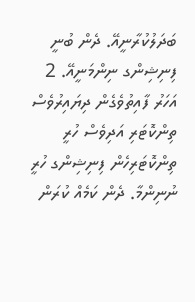ބަދަލުކުރާނީއޭ. ދެން ބުނީ ފިނިޝިންގ ނިންމަނީއޭ. 2 އަހަރު ފާއިތުވެގެން ދިޔައިރުވެސް ތިންކޮޓަރި އަދިވެސް ހުރީ ތިންކޮޓަރިހެން ފިނިޝިންގ ހުރީ ނުނިންމާ. ދެން ކަމެއް ކުރަން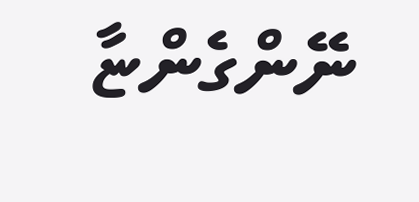ނޭންގެންޏާ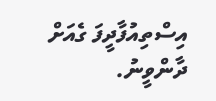އިސްތިއުފާދީފަ ގެއަށް ދާންވީނު.